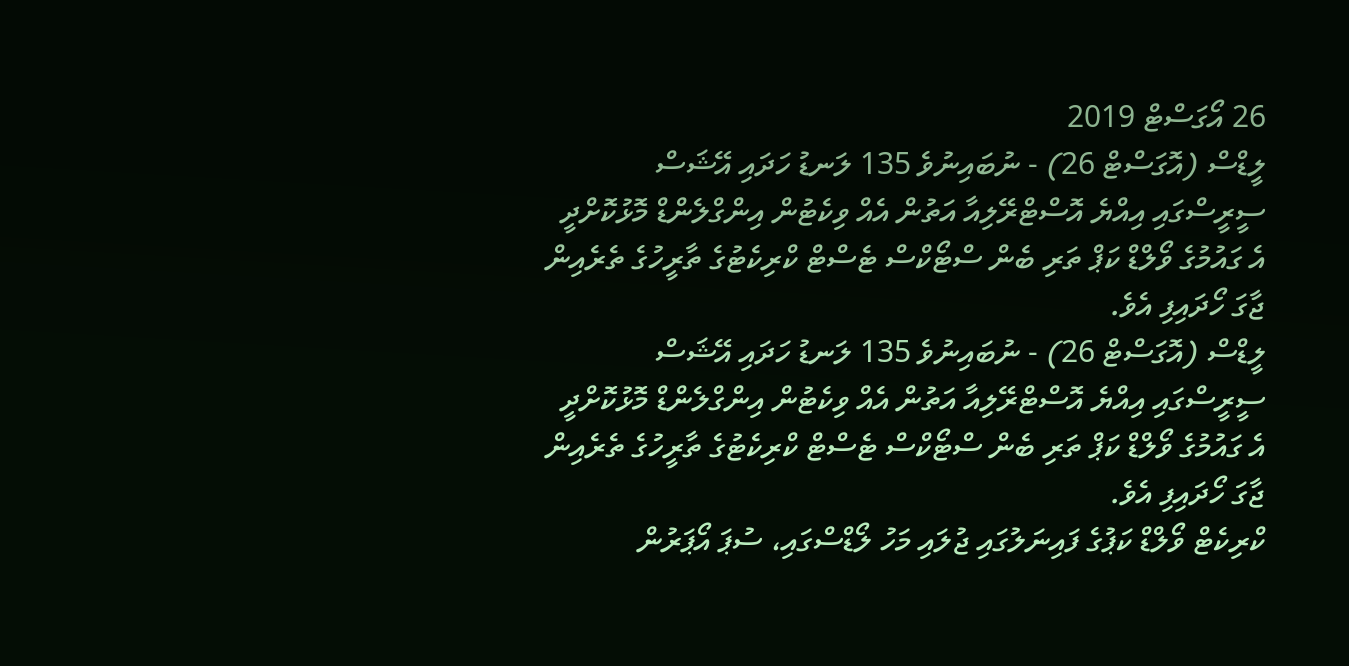26 އޯގަސްޓް 2019
ލީޑްސް (އޮގަސްޓް 26) - ނުބައިނުވެ 135 ލަނޑު ހަދައި އޭޝަސް ސީރީސްގައި އިއްޔެ އޮސްޓްރޭލިއާ އަތުން އެއް ވިކެޓުން އިންގްލެންޑް މޮޅުކޮށްދީ އެ ގައުމުގެ ވޯލްޑް ކަޕް ތަރި ބެން ސްޓޯކްސް ޓެސްޓް ކްރިކެޓުގެ ތާރީހުގެ ތެރެއިން ޖާގަ ހޯދައިފި އެވެ.
ލީޑްސް (އޮގަސްޓް 26) - ނުބައިނުވެ 135 ލަނޑު ހަދައި އޭޝަސް ސީރީސްގައި އިއްޔެ އޮސްޓްރޭލިއާ އަތުން އެއް ވިކެޓުން އިންގްލެންޑް މޮޅުކޮށްދީ އެ ގައުމުގެ ވޯލްޑް ކަޕް ތަރި ބެން ސްޓޯކްސް ޓެސްޓް ކްރިކެޓުގެ ތާރީހުގެ ތެރެއިން ޖާގަ ހޯދައިފި އެވެ.
ކްރިކެޓް ވޯލްޑް ކަޕުގެ ފައިނަލުގައި ޖުލައި މަހު ލޯޑްސްގައި، ސުޕަ އޯޕަރުން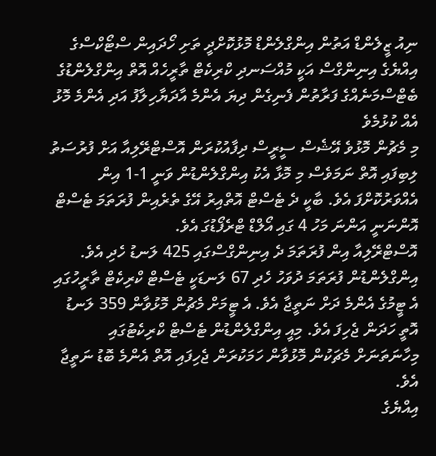ނިއު ޒީލެންޑް އަތުން އިންގްލެންޑް މޮޅުކޮށްދީ ތަށި ހޯދައިން ސްޓޯކްސްގެ އިއްޔެގެ އިނިންގްސް އަކީ މުއްސަނދި ކްރިކެޓް ތާރީހެއް އޮތް އިންގްލެންޑުގެ ބެޓްސްމަނެއްގެ ފަރާތުން ފެނިގެން ދިޔަ އެންމެ އާދަޔާހިލާފު އަދި އެންމެ މޮޅު އެއް ކުޅުމެވެ
މި މެޗުން މޮޅުވެ އޭޝެސް ސީރީސް ދިފާއުކުރަން އޮސްޓްރޭލިއާ އަށް ފުރުސަތު ލިބިފައި އޮތް ނަމަވެސް މި މޮޅާ އެކު އިންގްލެންޑުން ވަނީ 1-1 އިން އެއްވަރުކޮށްފަ އެވެ. ބާކީ ދެ ޓެސްޓް އޮތްއިރު އޭގެ ތެރެއިން ފުރަތަމަ ޓެސްޓް އޮންނަނީ އަންނަ މަހު 4 ގައި އޯލްޑް ޓްރެފޯޑުގަ އެވެ.
އޮސްޓްރޭލިއާ އިން ފުރަތަމަ ދެ އިނިންގްސްގައި 425 ލަނޑު ހެދި އެވެ. އިންގްލެންޑުން ފުރަތަމަ ދުވަހު ހެދި 67 ލަނޑަކީ ޓެސްޓް ކްރިކެޓް ތާރީހުގައި އެ ޓީމުގެ އެންމެ ދަށް ނަތީޖާ އެވެ. އެ ޓީމަށް މެޗުން މޮޅުވާން 359 ލަނޑު އޮތީ ހަދަން ޖެހިފަ އެވެ. މިއީ އިންގްލެންޑުން ޓެސްޓް ކްރިކެޓުގައި މިހާނަތަނަށް މެޗަކުން މޮޅުވާން ހަމަކުރަން ޖެހިފައި އޮތް އެންމެ ބޮޑު ނަތީޖާ އެވެ.
އިއްޔެގެ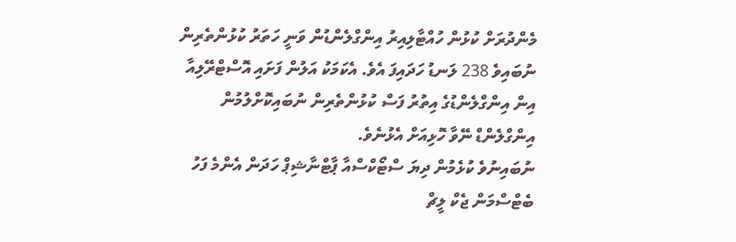މެންދުރަށް ކުޅުން ހުއްޓާލިއިރު އިންގްލެންޑުން ވަނީ ހަތަރު ކުޅުންތެރިން ނުބައިވެ 238 ލަނޑު ހަދައިފަ އެވެ. އެކަމަކު އަލުން ފަށައި އޮސްޓްރޭލިއާ އިން އިންގްލެންޑުގެ އިތުރު ފަސް ކުޅުންތެރިން ނުބައިކޮށްލުމުން އިންގްލެންޑް ނޭވާ ހޮޅިއަށް އެޅުނެވެ.
ނުބައިނުވެ ކުޅެމުން ދިޔަ ސްޓޯކްސްއާ ޕާޓްނާޝިޕް ހަދަން އެންމެ ފަހު ބެޓްސްމަން ޖެކް ލީޗް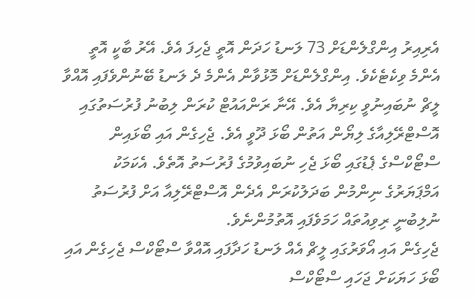އެރިއިރު އިންގްލެންޑަށް 73 ލަނޑު ހަދަން އޮތީ ޖެހިފަ އެވެ. އޭރު ބާކީ އޮތީ އެންމެ ވިކެޓެކެވެ. އިންގްލެންޑަށް މޮޅުވާން އެންމެ ދެ ލަނޑު ބޭނުންވެފައި އޮއްވާ ލީޗް ނުބައިނުވީ ކިރިޔާ އެވެ. އޭނާ ރަންއައުޓް ކުރަން ލިބުނު ފުރުސަތުގައި އޮސްޓްރޭލިއާގެ ލިޔޯން އަތުން ބޯޅަ ދޫވީ އެވެ. ޖެހިގެން އައި ބޯޅައިން ސްޓޯކްސްގެ ޕެޑުގައި ބޯޅަ ޖެހި ނުބައިވުމުގެ ފުރުސަތު އޮތެވެ. އެކަމަކު އަމްޕަޔަރުގެ ނިންމުން ބަދަލުކުރަން އެދެން އޮސްޓްރޭލިއާ އަށް ފުރުސަތު ނުލިބުނީ ރިވިއުތައް ހަމަވެފައި އޮތުމުންނެވެ.
ޖެހިގެން އައި އޯވަރުގައި ލީޗް އެއް ލަނޑު ހަދާފައި އޮއްވާ ސްޓޯކްސް ޖެހިގެން އައި ބޯޅަ ހަޔަކަށް ޖަހައި ސްޓޯކްސް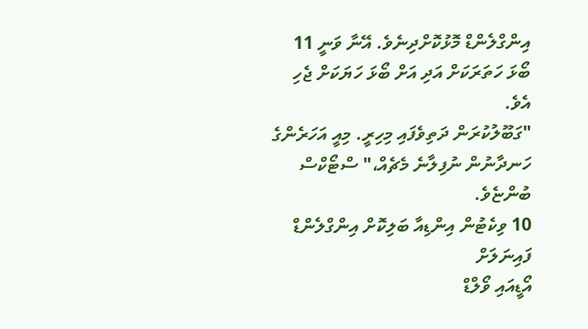އިންގްލެންޑް މޮޅުކޮށްދިނެވެ. އޭނާ ވަނީ 11 ބޯޅަ ހަތަރަކަށް އަދި އަށް ބޯޅަ ހަޔަކަށް ޖެހި އެވެ.
"ގަބޫލުކުރަން ދަތިވެފައި މިހިރީ. މިއީ އަހަރެންގެ ހަނދާނުން ނުފިލާނެ މެޗެއް،" ސްޓޯކްސް ބުންޏެވެ.
10 ވިކެޓުން އިންޑިއާ ބަލިކޮށް އިންގްލެންޑް ފައިނަލަށް
އޯޑީއައި ވޯލްޑް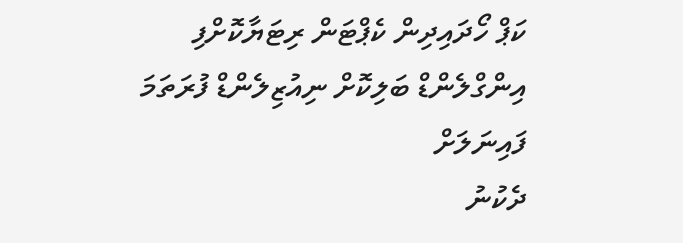ކަޕް ހޯދައިދިން ކެޕްޓަން ރިޓަޔާކޮށްފި
އިންގްލެންޑް ބަލިކޮށް ނިއުޒިލެންޑް ފުރަތަމަ ފައިނަލަށް
ދެކުނު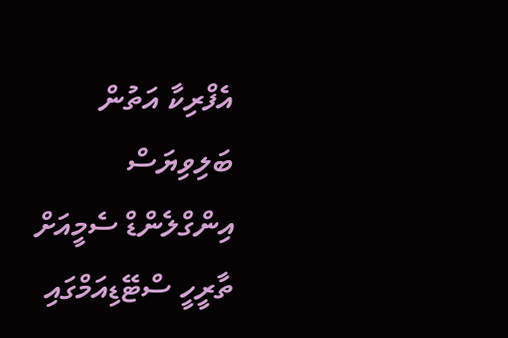އެފްރިކާ އަތުން ބަލިވިޔަސް އިންގްލެންޑް ސެމީއަށް
ތާރީހީ ސްޓޭޑިއަމްގައި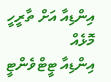އިންޑިއާ އަށް ތާރީހީ މޮޅެއް
އިންޑިއާ ޓީޓްވެންޓީ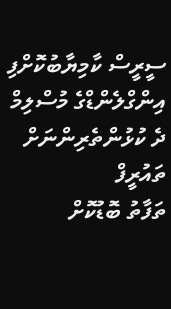ސީރީސް ކާމިޔާބުކޮށްފި
އިންގްލެންޑްގެ މުސްލިމް ދެ ކުޅުންތެރިންނަށް ތައުރީފް
ތަފާތު ބޮޑުކޮށް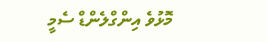މޮޅުވެ އިންގްލެންޑް ސެމީ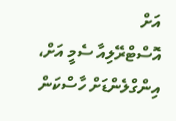އަށް
އޮސްޓްރޭލިއާ ސެމީ އަށް، އިންގްލެންޑަށް ހާސްކަން